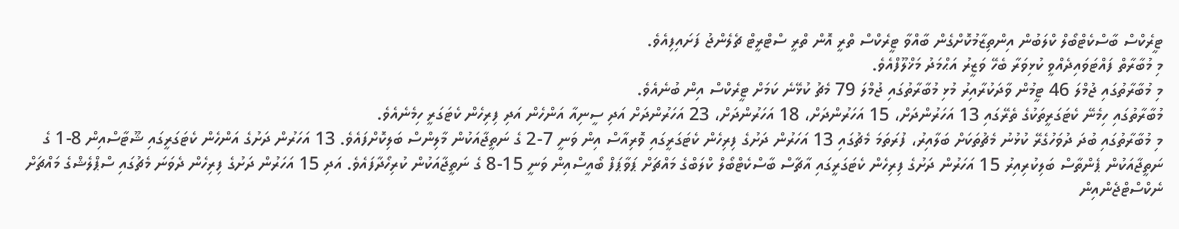ޓީރެކްސް ބާސްކެޓްބޯލް ކްލަބުން އިންތިޒާމުކޮށްގެން ބާއްވާ ޓީރެކްސް ތްރީ އޮން ތްރީ ސްޓްރީޓް ޗެލެންޖު ފަށައިފިއެވެ.
މި މުބާރާތް ފައްޓަވައިދެއްވީ ކުޅިވަރާ ބެހޭ ވަޒީރު އަޙްމަދު މަޚްލޫފްއެވެ.
މި މުބާރާތުގައި ޖުމްލަ 46 ޓީމުން ވާދަކުރާއިރު މުޅި މުބާރާތުގައި ޖުމްލަ 79 މެޗު ކުޅޭނެ ކަމަށް ޓީރެކްސް އިން ބުނެއެވެ.
މުބާރާތުގައި ހިމެނޭ ކެޓަގަރީތަކުގެ ތެރޭގައި 13 އަހަރުންދަށް، 15 އަހަރުންދަށް، 18 އަހަރުންދަށް، 23 އަހަރުންދަށް އަދި ސީނިއާ އަންހެން އަދި ފިރިހެން ކެޓަގަރީ ހިމެނެއެވެ.
މި މުބާރާތުގައި ބުދަ ދުވަހުގެރޭ ކުޅުނު މެޗުތަކަށް ބަލާއިރު، ފުރަތަމަ މެޗުގައި 13 އަހަރުން ދަށުގެ ފިރިހެން ކެޓަގަރީގައި ވޮރިއާސް އިން ވަނީ 7-2 ގެ ނަތީޖާއަކުން މާލިންސް ބަލިކޮށްފައެވެ. 13 އަހަރުން ދަށުގެ އަންހެން ކެޓަގަރީގައި ޝޫޓާސްއިން 8-1 ގެ ނަތީޖާއަކުން ޕެންތާސް ބަލިކުރިއިރު 15 އަހަރުން ދަށުގެ ފިރިހެން ކެޓަގަރީގައި އާޗާސް ބާސްކެޓްބޯލް ކްލަބްގެ މައްޗަށް ޕަވާޕަފް ބޯއީސްއިން ވަނީ 15-8 ގެ ނަތީޖާއަކުން ކުރިހޯދާފައެވެ. އަދި 15 އަހަރުން ދަށުގެ ފިރިހެން ދެވަނަ މެޗުގައި ސްޕްލެޝްގެ މައްޗަށް ނެކްސްޓްޖެންއިން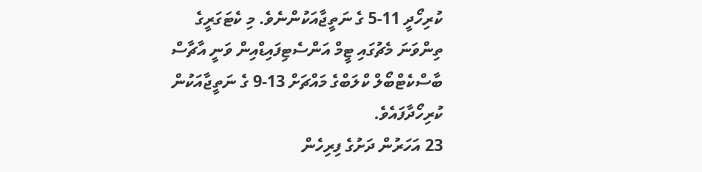ކުރިހޯދީ 11-5 ގެ ނަތީޖާއަކުންނެވެ. މި ކެޓަގަރީގެ ތިންވަނަ މެޗުގައި ޓީމް އަންސެޓިފައިޑްއިން ވަނީ އާޗާސް ބާސްކެޓްބޯލް ކްލަބްގެ މައްޗަށް 13-9 ގެ ނަތީޖާއަކުން ކުރިހޯދާފައެވެ.
23 އަހަރުން ދަށުގެ ފިރިހެން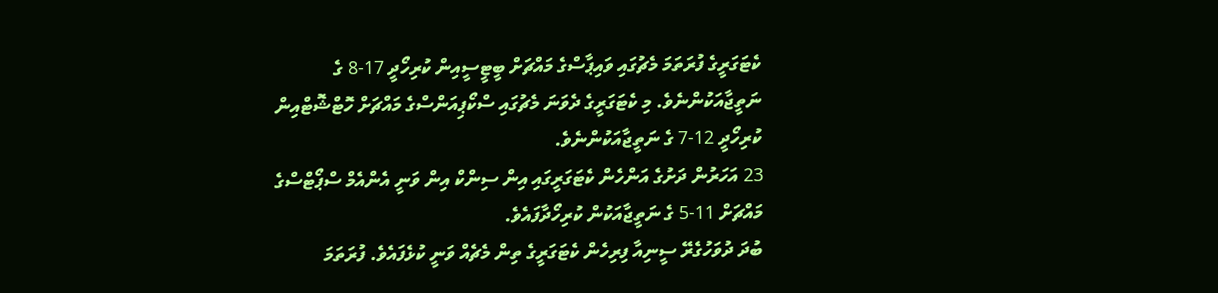ކެޓަގަރީގެ ފުރަތަމަ މެޗުގައި ވައިޕާސްގެ މައްޗަށް ބީޓީސީއިން ކުރިހޯދީ 17-8 ގެ ނަތީޖާއަކުންނެވެ. މި ކެޓަގަރީގެ ދެވަނަ މެޗުގައި ސްކޯޕިއަންސްގެ މައްޗަށް ހޮޓްޝޮޓްއިން ކުރިހޯދީ 12-7 ގެ ނަތީޖާއަކުންނެވެ.
23 އަހަރުން ދަށުގެ އަންހެން ކެޓަގަރީގައި އިން ސިންކް އިން ވަނީ އެންއެމް ސްޕޯޓްސްގެ މައްޗަށް 11-5 ގެ ނަތީޖާއަކުން ކުރިހޯދާފައެވެ.
ބުދަ ދުވަހުގެރޭ ސީނިއާ ފިރިހެން ކެޓަގަރީގެ ތިން މެޗެއް ވަނީ ކުޅެފައެވެ. ފުރަތަމަ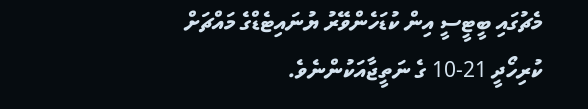މެޗުގައި ބީޓީސީ އިން ކުޑަހެންވޭރު ޔުނައިޓެޑްގެ މައްޗަށް ކުރިހޯދީ 21-10 ގެ ނަތީޖާއަކުންނެވެ.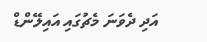އަދި ދެވަނަ މެޗުގައި އައިލޭންޑް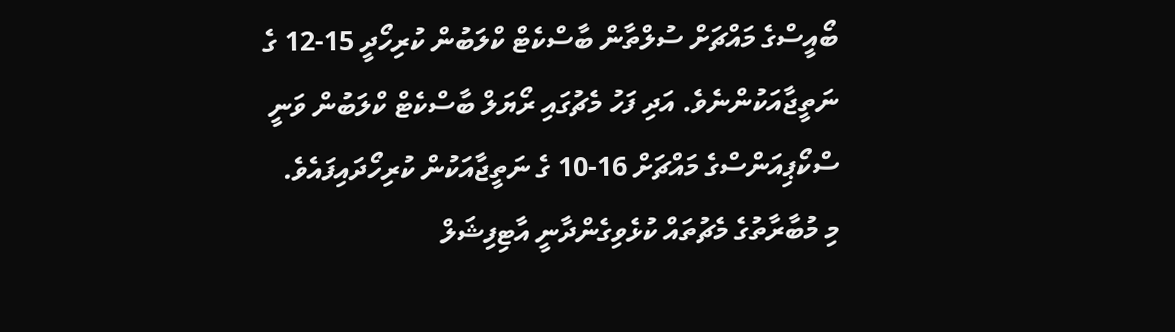ބޯއީސްގެ މައްޗަށް ސުލްތާން ބާސްކެޓް ކްލަބުން ކުރިހޯދީ 15-12 ގެ ނަތީޖާއަކުންނެވެ. އަދި ފަހު މެޗުގައި ރޯޔަލް ބާސްކެޓް ކްލަބުން ވަނީ ސްކޯޕިއަންސްގެ މައްޗަށް 16-10 ގެ ނަތީޖާއަކުން ކުރިހޯދައިފައެވެ.
މި މުބާރާތުގެ މެޗުތައް ކުޅެވިގެންދާނީ އާޓިފިޝަލް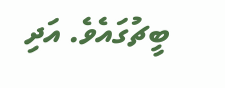ބީޗުގައެވެ. އަދި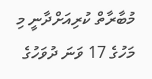މުބާރާތް ކުރިއަށްދާނީ މި މަހުގެ 17 ވަނަ ދުވަހުގެ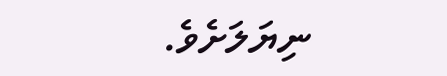ނިޔަލަށެވެ.